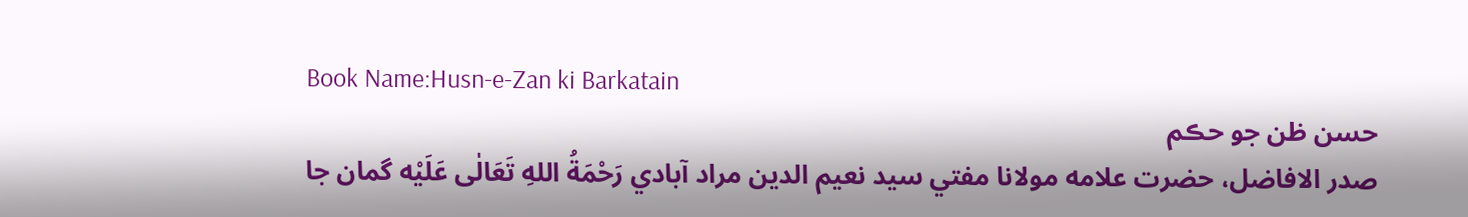Book Name:Husn-e-Zan ki Barkatain
حسن ظن جو حڪم
صدر الافاضل، حضرت علامه مولانا مفتي سيد نعيم الدين مراد آبادي رَحْمَةُ اللهِ تَعَالٰی عَلَيْه گمان جا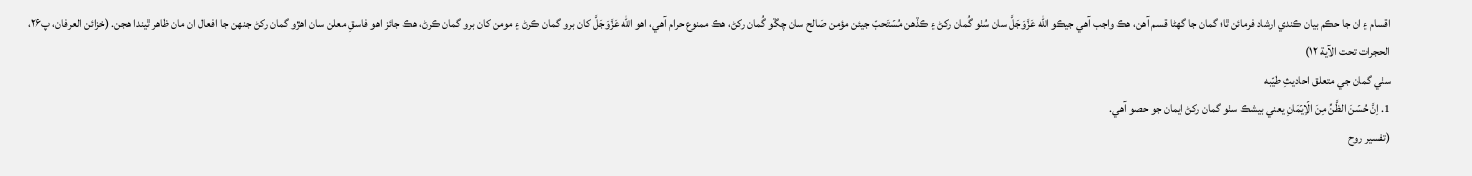اقسام ۽ ان جا حڪم بيان ڪندي ارشاد فرمائن ٿا؛ گمان جا گھڻا قسم آهن، هڪ واجب آهي جيڪو الله عَزَّوَجَلَّ سان سُٺو گُمان رکڻ ۽ ڪڏهن مُسۡتَحبّ جيئن مؤمن صَالح سان چڱو گُمان رکڻ، هڪ ممنوع حرام آهي، اهو الله عَزَّوَجَلَّ کان برو گمان ڪرڻ ۽ مومن کان برو گمان ڪرڻ، هڪ جائز اهو فاسقِ معلن سان اهڙو گمان رکڻ جنهن جا افعال ان مان ظاهر ٿيندا هجن. (خزائن العرفان، پ۲۶، الحجرات تحت الآية ۱۲)
سٺي گمان جي متعلق احاديثِ طيّبه
1. اِنَّ حُسۡنَ الظَّنِّ مِنَ الۡاِیۡمَانِ يعني بيشڪ سٺو گمان رکڻ ايمان جو حصو آهي.
(تفسير روح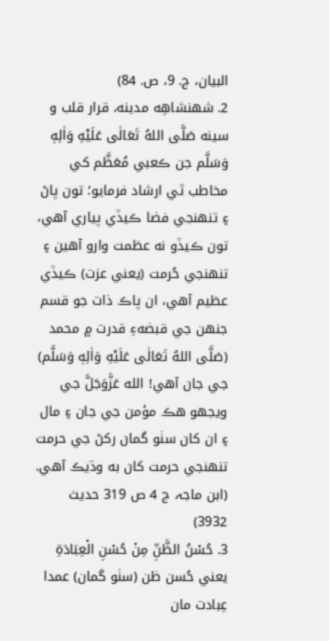البيان، ج. 9، ص. 84)
2. شهنشاهِه مدينه، قرار قلب و سينه صَلَّى اللهُ تَعَالٰى عَلَيْهِ وَاٰلِهٖ وَسَلَّم جن ڪعبي مُعَظَّم کي مخاطب ٿي ارشاد فرمايو؛ تون پاڻ ۽ تنهنجي فضا ڪيڏي پياري آهي، تون ڪيڏو نه عظمت وارو آهين ۽ تنهنجي حُرمت (يعني عزت) ڪيڏي عظيم آهي، ان پاڪ ذات جو قسم جنهن جي قبضهءِ قدرت ۾ محمد (صَلَّى اللهُ تَعَالٰى عَلَيْهِ وَاٰلِهٖ وَسَلَّم) جي جان آهي! الله عَزَّوَجَلَّ جي ويجھو هڪ مؤمن جي جان ۽ مال ۽ ان کان سٺو گمان رکڻ جي حرمت تنهنجي حرمت کان به وڌيڪ آهي. (ابن ماجہ ج 4 ص 319 حديث 3932)
3. حُسۡنُ الظَّنِّ مِنۡ حُسۡنِ الۡعِبَادَۃِ يعني حُسن ظن (سٺو گمان) عمدا عِبادت مان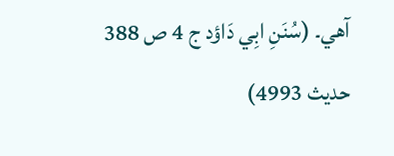آهي۔ (سُنَنِ ابِي دَاؤد ج 4 ص 388 حديث 4993)